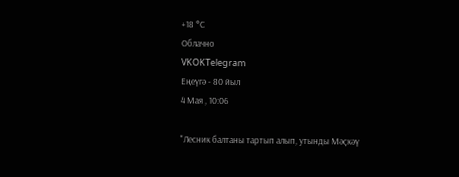+18 °С
Облачно
VKOKTelegram
Еңеүгә - 80 йыл
4 Мая , 10:06

"Лесник балтаны тартып алып, утынды Мәҫкәү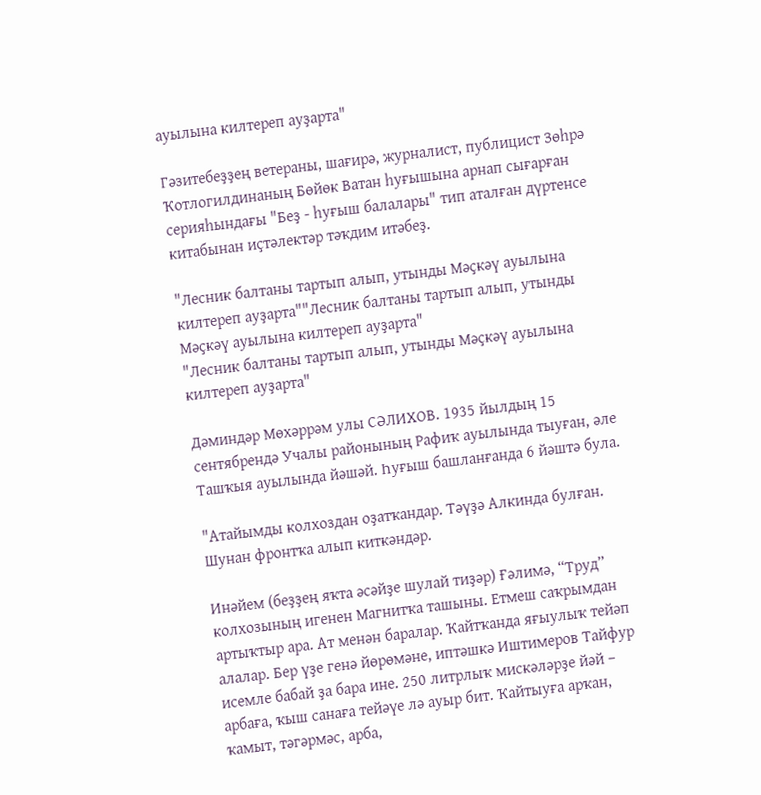ауылына килтереп ауҙарта"

Гәзитебеҙҙең ветераны, шағирә, журналист, публицист Зөһрә Ҡотлогилдинаның Бөйөк Ватан һуғышына арнап сығарған серияһындағы "Беҙ - һуғыш балалары" тип аталған дүртенсе китабынан иҫтәлектәр тәҡдим итәбеҙ.

"Лесник балтаны тартып алып, утынды Мәҫкәү ауылына килтереп ауҙарта""Лесник балтаны тартып алып, утынды Мәҫкәү ауылына килтереп ауҙарта"
"Лесник балтаны тартып алып, утынды Мәҫкәү ауылына килтереп ауҙарта"

Дәминдәр Мөхәррәм улы СӘЛИХОВ. 1935 йылдың 15 сентябрендә Учалы районының Рафиҡ ауылында тыуған, әле Ташҡыя ауылында йәшәй. Һуғыш башланғанда 6 йәштә була.

"Атайымды колхоздан оҙатҡандар. Тәүҙә Алкинда булған. Шунан фронтҡа алып киткәндәр.

Инәйем (беҙҙең яҡта әсәйҙе шулай тиҙәр) Ғәлимә, “Труд” колхозының игенен Магнитҡа ташыны. Етмеш саҡрымдан артыҡтыр ара. Ат менән баралар. Ҡайтҡанда яғыулыҡ тейәп алалар. Бер үҙе генә йөрөмәне, иптәшкә Иштимеров Тайфур исемле бабай ҙа бара ине. 250 литрлыҡ мискәләрҙе йәй – арбаға, ҡыш санаға тейәүе лә ауыр бит. Ҡайтыуға арҡан, ҡамыт, тәгәрмәс, арба,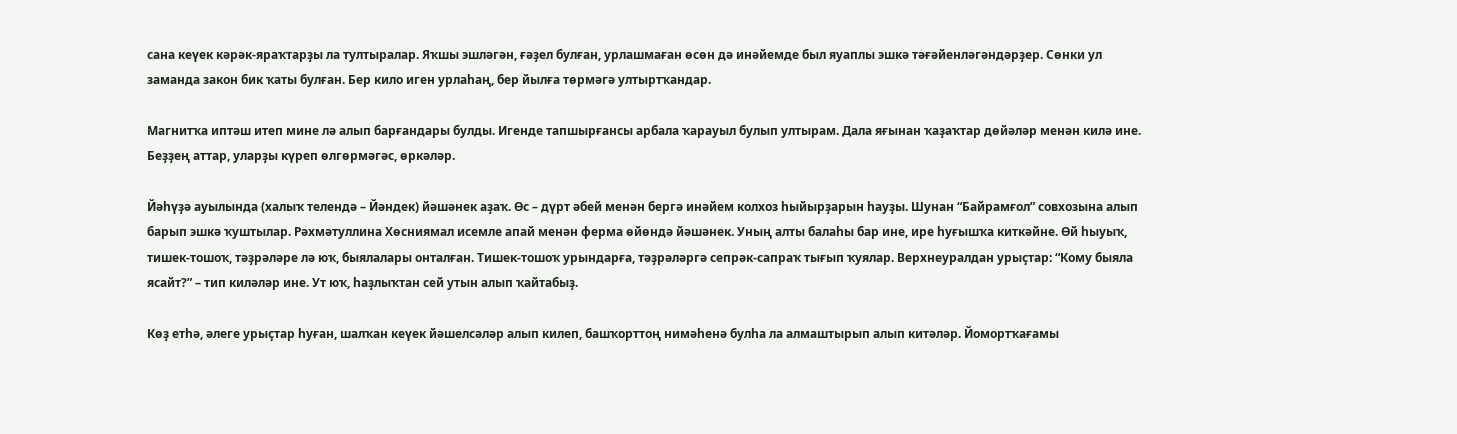сана кеүек кәрәк-яраҡтарҙы ла тултыралар. Яҡшы эшләгән, ғәҙел булған, урлашмаған өсөн дә инәйемде был яуаплы эшкә тәғәйенләгәндәрҙер. Сөнки ул заманда закон бик ҡаты булған. Бер кило иген урлаһаң, бер йылға төрмәгә ултыртҡандар.

Магнитҡа иптәш итеп мине лә алып барғандары булды. Игенде тапшырғансы арбала ҡарауыл булып ултырам. Дала яғынан ҡаҙаҡтар дөйәләр менән килә ине. Беҙҙең аттар, уларҙы күреп өлгөрмәгәс, өркәләр.

Йәһүҙә ауылында (халыҡ телендә – Йәндек) йәшәнек аҙаҡ. Өс – дүрт әбей менән бергә инәйем колхоз һыйырҙарын һауҙы. Шунан “Байрамғол” совхозына алып барып эшкә ҡуштылар. Рәхмәтуллина Хөсниямал исемле апай менән ферма өйөндә йәшәнек. Уның алты балаһы бар ине, ире һуғышҡа киткәйне. Өй һыуыҡ, тишек-тошоҡ, тәҙрәләре лә юҡ, быялалары онталған. Тишек-тошоҡ урындарға, тәҙрәләргә сепрәк-сапраҡ тығып ҡуялар. Верхнеуралдан урыҫтар: “Кому быяла ясайт?” – тип киләләр ине. Ут юҡ, һаҙлыҡтан сей утын алып ҡайтабыҙ.

Көҙ етһә, әлеге урыҫтар һуған, шалҡан кеүек йәшелсәләр алып килеп, башҡорттоң нимәһенә булһа ла алмаштырып алып китәләр. Йомортҡағамы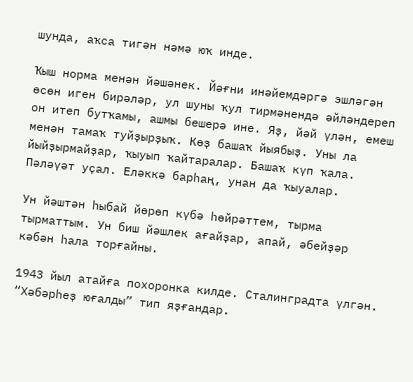шунда, аҡса тигән нәмә юҡ инде.

Ҡыш норма менән йәшәнек. Йәғни инәйемдәргә эшләгән өсөн иген бирәләр, ул шуны ҡул тирмәнендә әйләндереп он итеп бутҡамы, ашмы бешерә ине. Яҙ, йәй үлән, емеш менән тамаҡ туйҙырҙыҡ. Көҙ башаҡ йыябыҙ. Уны ла йыйҙырмайҙар, ҡыуып ҡайтаралар. Башаҡ күп ҡала. Пәләүәт уҫал. Еләккә барһаң, унан да ҡыуалар.

Ун йәштән һыбай йөрөп күбә һөйрәттем, тырма тырматтым. Ун биш йәшлек ағайҙар, апай, әбейҙәр кәбән һала торғайны.

1943 йыл атайға похоронка килде. Сталинградта үлгән. “Хәбәрһеҙ юғалды” тип яҙғандар.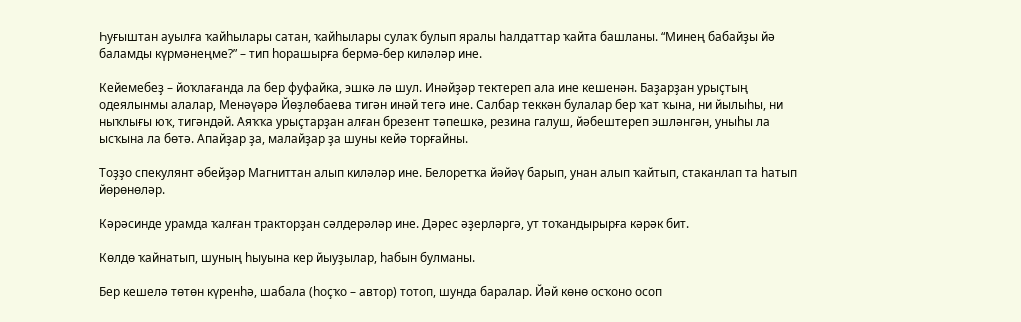Һуғыштан ауылға ҡайһылары сатан, ҡайһылары сулаҡ булып яралы һалдаттар ҡайта башланы. “Минең бабайҙы йә баламды күрмәнеңме?” – тип һорашырға бермә-бер киләләр ине.

Кейемебеҙ – йоҡлағанда ла бер фуфайка, эшкә лә шул. Инәйҙәр тектереп ала ине кешенән. Баҙарҙан урыҫтың одеялынмы алалар, Менәүәрә Йөҙлөбаева тигән инәй тегә ине. Салбар теккән булалар бер ҡат ҡына, ни йылыһы, ни ныҡлығы юҡ, тигәндәй. Аяҡҡа урыҫтарҙан алған брезент тәпешкә, резина галуш, йәбештереп эшләнгән, уныһы ла ысҡына ла бөтә. Апайҙар ҙа, малайҙар ҙа шуны кейә торғайны.

Тоҙҙо спекулянт әбейҙәр Магниттан алып киләләр ине. Белоретҡа йәйәү барып, унан алып ҡайтып, стаканлап та һатып йөрөнөләр.

Кәрәсинде урамда ҡалған тракторҙан сәлдерәләр ине. Дәрес әҙерләргә, ут тоҡандырырға кәрәк бит.

Көлдө ҡайнатып, шуның һыуына кер йыуҙылар, һабын булманы.

Бер кешелә төтөн күренһә, шабала (һоҫҡо – автор) тотоп, шунда баралар. Йәй көнө осҡоно осоп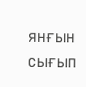янғын сығып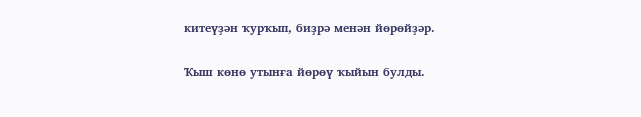китеүҙән ҡурҡып, биҙрә менән йөрөйҙәр.

Ҡыш көнө утынға йөрөү ҡыйын булды.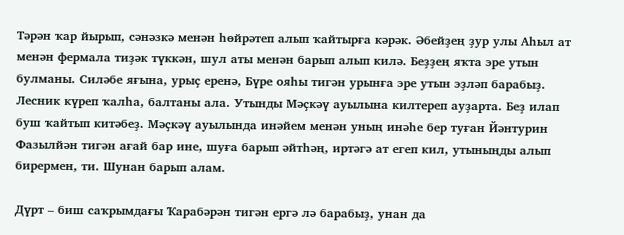Тәрән ҡар йырып, сәнәзкә менән һөйрәтеп алып ҡайтырға кәрәк. Әбейҙең ҙур улы Аһыл ат менән фермала тиҙәк түккән, шул аты менән барып алып килә. Беҙҙең яҡта эре утын булманы. Силәбе яғына, урыҫ еренә, Бүре ояһы тигән урынға эре утын эҙләп барабыҙ. Лесник күреп ҡалһа, балтаны ала. Утынды Мәҫкәү ауылына килтереп ауҙарта. Беҙ илап буш ҡайтып китәбеҙ. Мәҫкәү ауылында инәйем менән уның инәһе бер туған Йәнтурин Фазылйән тигән ағай бар ине, шуға барып әйтһәң, иртәгә ат егеп кил, утыныңды алып бирермен, ти. Шунан барып алам.

Дүрт – биш саҡрымдағы Ҡарабәрән тигән ергә лә барабыҙ, унан да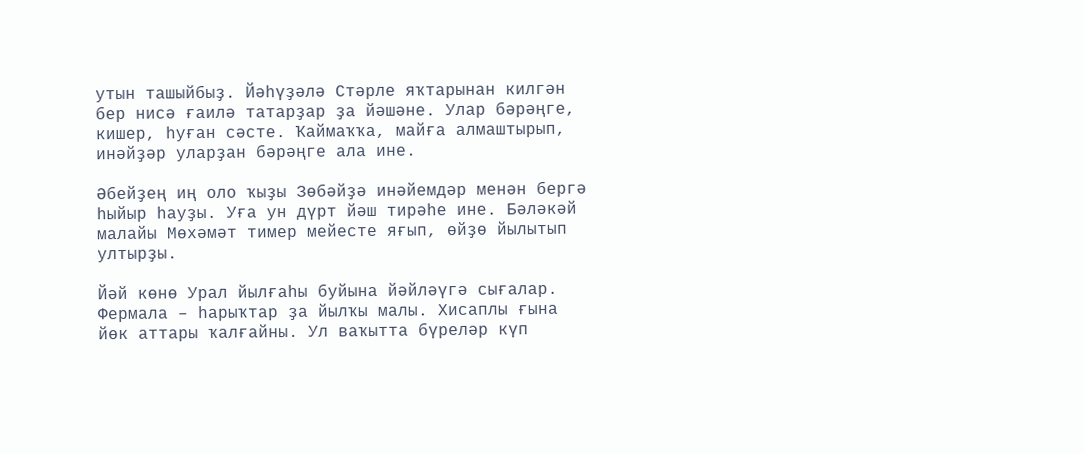утын ташыйбыҙ. Йәһүҙәлә Стәрле яҡтарынан килгән бер нисә ғаилә татарҙар ҙа йәшәне. Улар бәрәңге, кишер, һуған сәсте. Ҡаймаҡҡа, майға алмаштырып, инәйҙәр уларҙан бәрәңге ала ине.

Әбейҙең иң оло ҡыҙы Зөбәйҙә инәйемдәр менән бергә һыйыр һауҙы. Уға ун дүрт йәш тирәһе ине. Бәләкәй малайы Мөхәмәт тимер мейесте яғып, өйҙө йылытып ултырҙы.

Йәй көнө Урал йылғаһы буйына йәйләүгә сығалар. Фермала – һарыҡтар ҙа йылҡы малы. Хисаплы ғына йөк аттары ҡалғайны. Ул ваҡытта бүреләр күп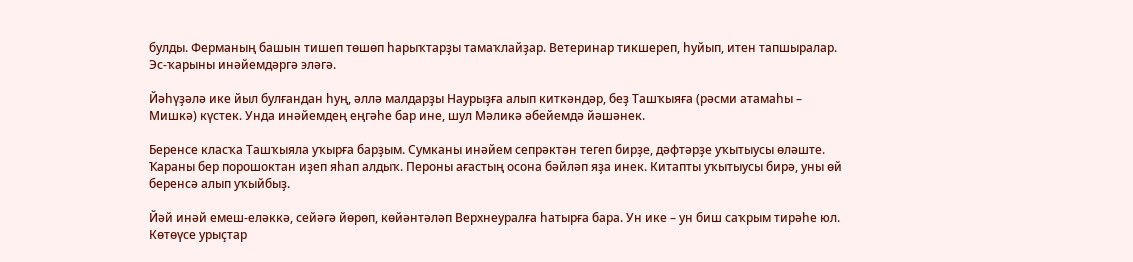булды. Ферманың башын тишеп төшөп һарыҡтарҙы тамаҡлайҙар. Ветеринар тикшереп, һуйып, итен тапшыралар. Эс-ҡарыны инәйемдәргә эләгә.

Йәһүҙәлә ике йыл булғандан һуң, әллә малдарҙы Наурыҙға алып киткәндәр, беҙ Ташҡыяға (рәсми атамаһы – Мишкә) күстек. Унда инәйемдең еңгәһе бар ине, шул Мәликә әбейемдә йәшәнек.

Беренсе класҡа Ташҡыяла уҡырға барҙым. Сумканы инәйем сепрәктән тегеп бирҙе, дәфтәрҙе уҡытыусы өләште. Ҡараны бер порошоктан иҙеп яһап алдыҡ. Пероны ағастың осона бәйләп яҙа инек. Китапты уҡытыусы бирә, уны өй беренсә алып уҡыйбыҙ.

Йәй инәй емеш-еләккә, сейәгә йөрөп, көйәнтәләп Верхнеуралға һатырға бара. Ун ике – ун биш саҡрым тирәһе юл. Көтөүсе урыҫтар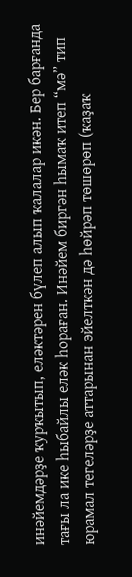инәйемдәрҙе ҡурҡытып, еләктәрен бүлеп алып ҡалалар икән. Бер барғанда тағы ла ике һыбайлы еләк һораған. Инәйем биргән һымаҡ итеп “мә” тип юрамал тегеләрҙе аттарынан эйелткән дә һөйрәп төшөрөп (ҡаҙаҡ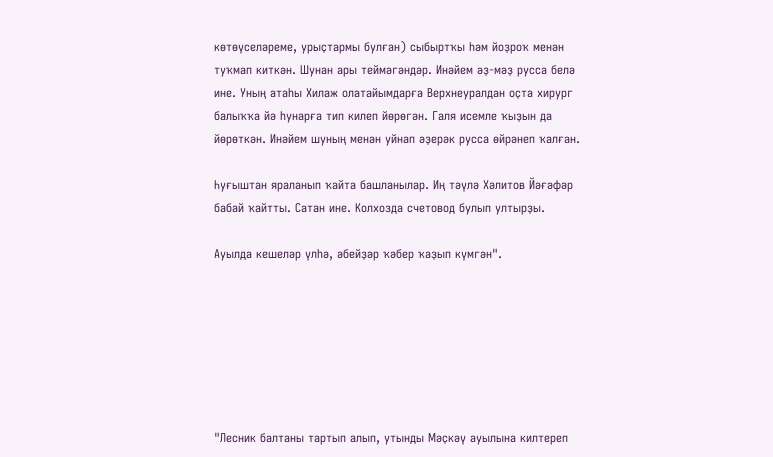көтөүселәреме, урыҫтармы булған) сыбыртҡы һәм йоҙроҡ менән туҡмап киткән. Шунан ары теймәгәндәр. Инәйем әҙ-мәҙ русса белә ине. Уның атаһы Хилаж олатайымдарға Верхнеуралдан оҫта хирург балыҡҡа йә һунарға тип килеп йөрөгән. Галя исемле ҡыҙын да йөрөткән. Инәйем шуның менән уйнап әҙерәк русса өйрәнеп ҡалған.

Һуғыштан яраланып ҡайта башланылар. Иң тәүлә Хәлитов Йәғәфәр бабай ҡайтты. Сатан ине. Колхозда счетовод булып ултырҙы.

Ауылда кешеләр үлһә, әбейҙәр ҡәбер ҡаҙып күмгән".







"Лесник балтаны тартып алып, утынды Мәҫкәү ауылына килтереп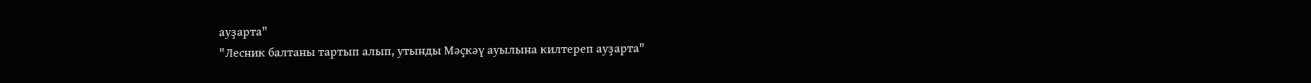ауҙарта"
"Лесник балтаны тартып алып, утынды Мәҫкәү ауылына килтереп ауҙарта"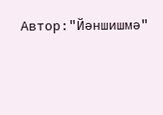Автор:"Йәншишмә"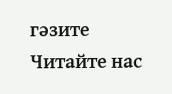гәзите
Читайте нас